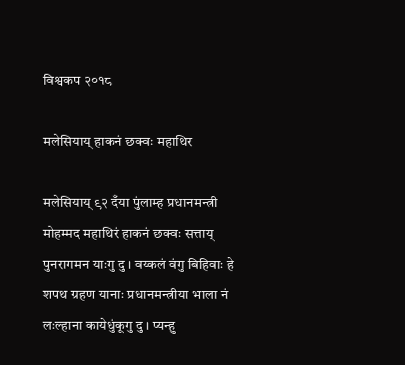विश्वकप २०१८

मलेसियाय् हाकनं छक्वः महाथिर

मलेसियाय् ९२ दँया पुंलाम्ह प्रधानमन्त्री मोहम्मद महाथिरं हाकनं छक्वः सत्ताय् पुनरागमन याःगु दु । वय्कलं वंगु बिहिवाः हे शपथ ग्रहण यानाः प्रधानमन्त्रीया भाला नं लःल्हाना कायेधुंकूगु दु । प्यन्हु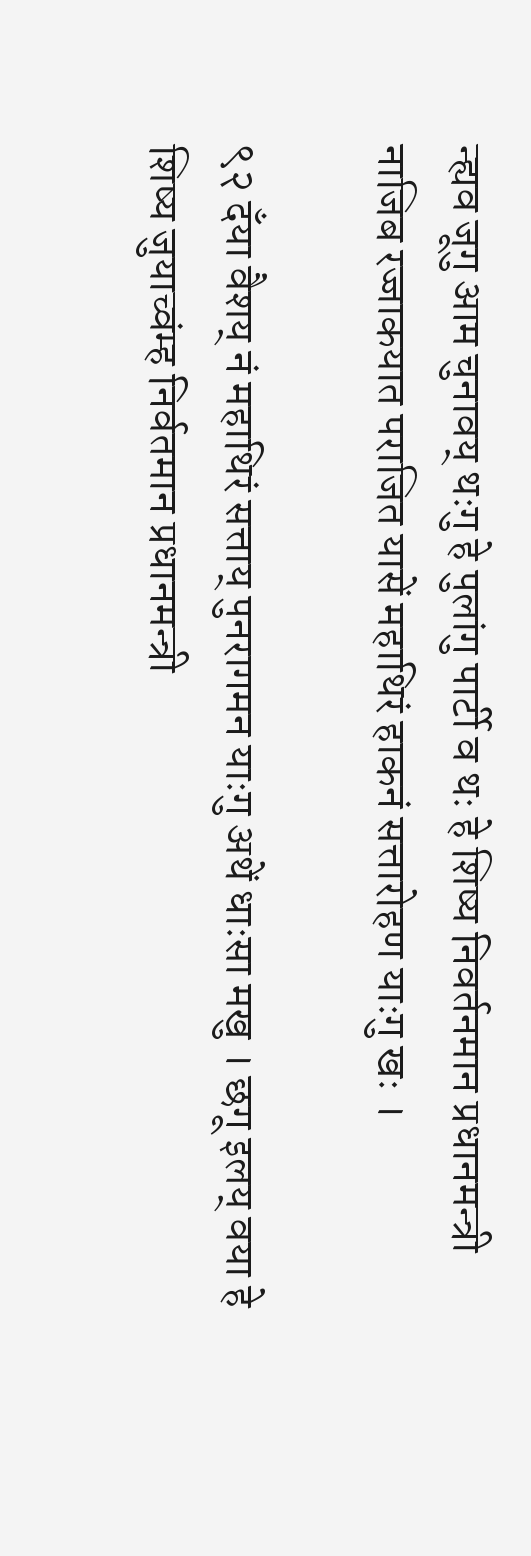न्ह्यव जूगु आम चुनावय् थःगु हे पुलांगु पार्टी व थः हे शिष्य निवर्तनमान प्रधानमन्त्री नाजिब रज्जाकयात पराजित यासें महाथिरं हाकनं सत्तारोहण याःगु खः ।

९२ दँया वैशय् नं महाथिरं सत्ताय् पुनरागमन याःगु अथें धाःसा मखु । छगू इलय् वया हे शिष्य जुयाच्वंम्ह निर्वतमान प्रधानमन्त्री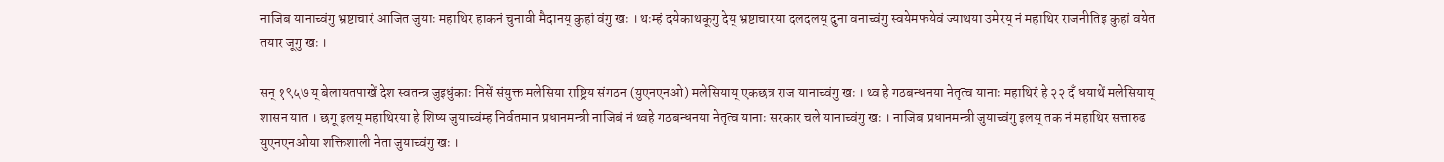नाजिब यानाच्वंगु भ्रष्टाचारं आजित जुयाः महाथिर हाकनं चुनावी मैदानय् कुहां वंगु खः । थःम्हं दयेकाथकूगु देय् भ्रष्टाचारया दलदलय् दुना वनाच्वंगु स्वयेमफयेवं ज्याथया उमेरय् नं महाथिर राजनीतिइ कुहां वयेत तयार जूगु खः ।

सन् १९५७ य् बेलायतपाखें देश स्वतन्त्र जुइधुंकाः निसें संयुक्त मलेसिया राष्ट्रिय संगठन (युएनएनओ) मलेसियाय् एकछत्र राज यानाच्वंगु खः । थ्व हे गठबन्धनया नेतृत्व यानाः महाथिरं हे २२ दँ धयाथें मलेसियाय् शासन यात । छगू इलय् महाथिरया हे शिष्य जुयाच्वंम्ह निर्वतमान प्रधानमन्त्री नाजिबं नं थ्वहे गठबन्धनया नेतृत्व यानाः सरकार चले यानाच्वंगु खः । नाजिब प्रधानमन्त्री जुयाच्वंगु इलय् तक नं महाथिर सत्तारुढ युएनएनओया शक्तिशाली नेता जुयाच्वंगु खः ।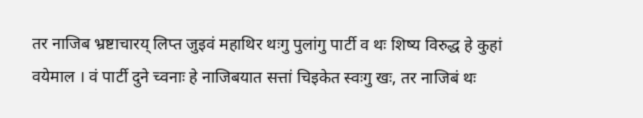तर नाजिब भ्रष्टाचारय् लिप्त जुइवं महाथिर थःगु पुलांगु पार्टी व थः शिष्य विरुद्ध हे कुहां वयेमाल । वं पार्टी दुने च्वनाः हे नाजिबयात सत्तां चिइकेत स्वःगु खः, तर नाजिबं थः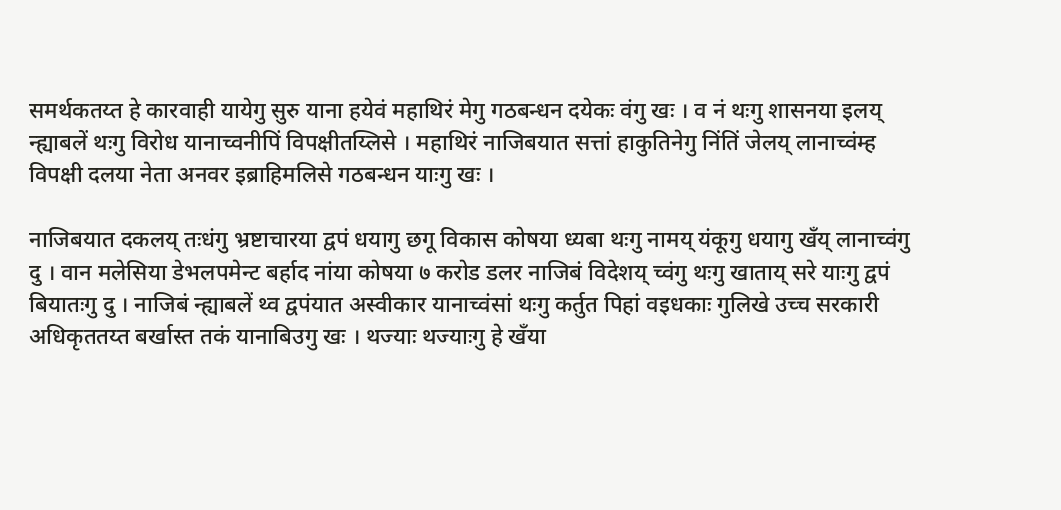समर्थकतय्त हे कारवाही यायेगु सुरु याना हयेवं महाथिरं मेगु गठबन्धन दयेकः वंगु खः । व नं थःगु शासनया इलय् न्ह्याबलें थःगु विरोध यानाच्वनीपिं विपक्षीतय्लिसे । महाथिरं नाजिबयात सत्तां हाकुतिनेगु निंतिं जेलय् लानाच्वंम्ह विपक्षी दलया नेता अनवर इब्राहिमलिसे गठबन्धन याःगु खः ।

नाजिबयात दकलय् तःधंगु भ्रष्टाचारया द्वपं धयागु छगू विकास कोषया ध्यबा थःगु नामय् यंकूगु धयागु खँय् लानाच्वंगु दु । वान मलेसिया डेभलपमेन्ट बर्हाद नांया कोषया ७ करोड डलर नाजिबं विदेशय् च्वंगु थःगु खाताय् सरे याःगु द्वपं बियातःगु दु । नाजिबं न्ह्याबलें थ्व द्वपंयात अस्वीकार यानाच्वंसां थःगु कर्तुत पिहां वइधकाः गुलिखे उच्च सरकारी अधिकृततय्त बर्खास्त तकं यानाबिउगु खः । थज्याः थज्याःगु हे खँया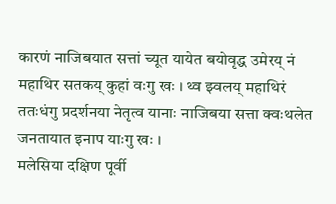कारणं नाजिबयात सत्तां च्यूत यायेत बयोवृद्ध उमेरय् नं महाथिर सतकय् कुहां वःगु खः । थ्व झ्वलय् महाथिरं ततःधंगु प्रदर्शनया नेतृत्व यानाः नाजिबया सत्ता क्वःथलेत जनतायात इनाप याःगु खः ।
मलेसिया दक्षिण पूर्वी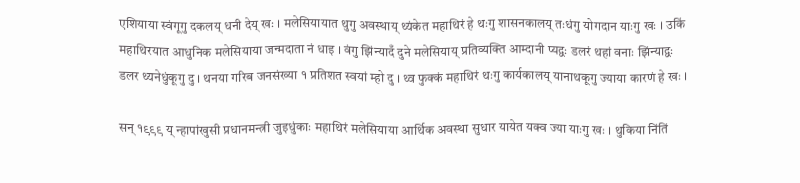एशियाया स्वंगूगु दकलय् धनी देय् खः । मलेसियायात थुगु अवस्थाय् थ्यंकेत महाथिरं हे थःगु शासनकालय् तःधंगु योगदान याःगु खः । उकिं महाथिरयात आधुनिक मलेसियाया जन्मदाता नं धाइ । वंगु झिंन्यादँ दुने मलेसियाय् प्रतिव्यक्ति आम्दानी प्यद्वः डलरं थहां वनाः झिंन्याद्वः डलर थ्यनेधुंकूगु दु । थनया गरिब जनसंख्या १ प्रतिशत स्वयां म्हो दु । थ्व फुक्कं महाथिरं थःगु कार्यकालय् यानाथकूगु ज्याया कारणं हे खः ।

सन् १९९९ य् न्हापांखुसी प्रधानमन्त्री जुइधुंकाः महाथिरं मलेसियाया आर्थिक अवस्था सुधार यायेत यक्व ज्या याःगु खः । थुकिया निंतिं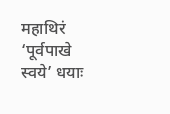महाथिरं ‘पूर्वपाखे स्वये’ धयाः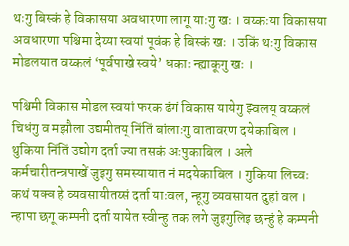थःगु बिस्कं हे विकासया अवधारणा लागू याःगु खः । वय्कःया विकासया अवधारणा पश्चिमा देय्या स्वयां पूवंक हे बिस्कं खः । उकिं थःगु विकास मोडलयात वय्कलं ‘पूर्वपाखे स्वये’ धकाः न्ह्याकूगु खः ।

पश्चिमी विकास मोडल स्वयां फरक ढंगं विकास यायेगु झ्वलय् वय्कलं चिधंगु व मझौला उद्यमीतय् निंतिं बांलाःगु वातावरण दयेकाबिल । थुकिया निंतिं उद्योग दर्ता ज्या तसकं अःपुकाबिल । अले कर्मचारीतन्त्रपाखें जुइगु समस्यायात नं मदयेकाबिल । गुकिया लिच्वः कथं यक्व हे व्यवसायीतय्सं दर्ता याःवल, न्हूगु व्यवसायत दुहां वल । न्हापा छगू कम्पनी दर्ता यायेत स्वीन्हु तक लगे जुइगुलिइ छन्हुं हे कम्पनी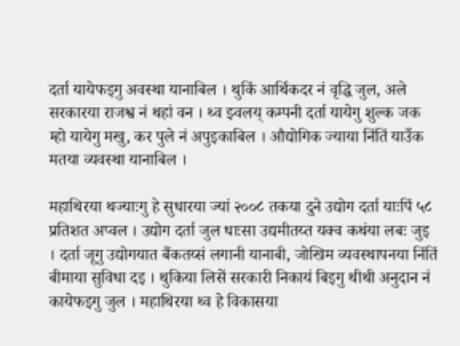दर्ता यायेफइगु अवस्था यानाबिल । थुकिं आर्थिकदर नं वृद्धि जुल, अले सरकारया राजश्व नं थहां वन । थ्व झ्वलय् कम्पनी दर्ता यायेगु शुल्क जक म्हो यायेगु मखु, कर पुले नं अपुइकाबिल । औद्योगिक ज्याया निंतिं याउँक मतया व्यवस्था यानाबिल ।

महाथिरया थज्याःगु हे सुधारया ज्यां २००८ तकया दुने उद्योग दर्ता याःपिं ५८ प्रतिशत अप्वल । उद्योग दर्ता जुल धाःसा उद्यमीतय्त यक्व कथंया लबः जुइ । दर्ता जूगु उद्योगयात बैंकतय्सं लगानी यानाबी, जोखिम व्यवस्थापनया निंतिं बीमाया सुविधा दइ । थुकिया लिसें सरकारी निकायं बिइगु थीथी अनुदान नं कायेफइगु जुल । महाथिरया थ्व हे विकासया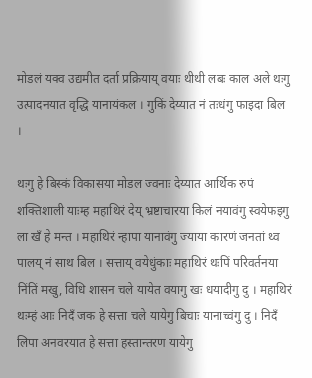मोडलं यक्व उद्यमीत दर्ता प्रक्रियाय् वयाः थीथी लबः काल अले थःगु उत्पादनयात वृद्धि यानायंकल । गुकिं देय्यात नं तःधंगु फाइदा बिल ।

थःगु हे बिस्कं विकासया मोडल ज्वनाः देय्यात आर्थिक रुपं शक्तिशाली याःम्ह महाथिरं देय् भ्रष्टाचारया किलं नयावंगु स्वयेफइगु ला खँ हे मन्त । महाथिरं न्हापा यानावंगु ज्याया कारणं जनतां थ्व पालय् नं साथ बिल । सत्ताय् वयेधुंकाः महाथिरं थःपिं परिवर्तनया निंतिं मखु, विधि शासन चले यायेत वयागु खः धयादीगु दु । महाथिरं थःम्हं आः निदँ जक हे सत्ता चले यायेगु बिचाः यानाच्वंगु दु । निदँ लिपा अनवरयात हे सत्ता हस्तान्तरण यायेगु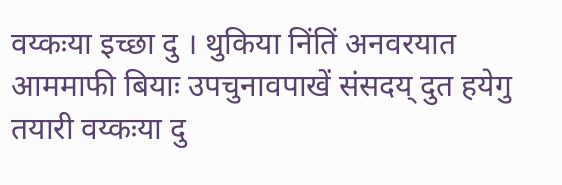वय्कःया इच्छा दु । थुकिया निंतिं अनवरयात आममाफी बियाः उपचुनावपाखें संसदय् दुत हयेगु तयारी वय्कःया दु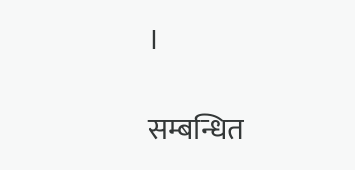।

सम्बन्धित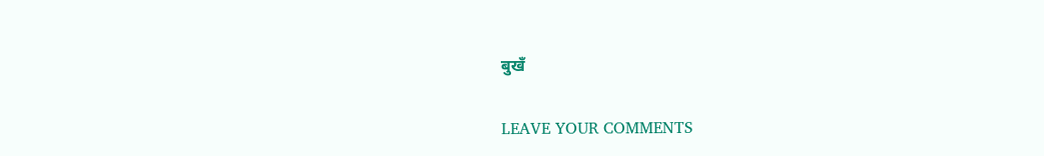बुखँ

LEAVE YOUR COMMENTS